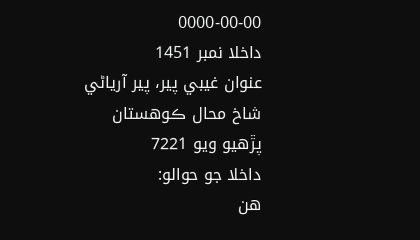0000-00-00
داخلا نمبر 1451
عنوان غيبي پير، پير آرياڻي
شاخ محال ڪوهستان
پڙهيو ويو 7221
داخلا جو حوالو:
هن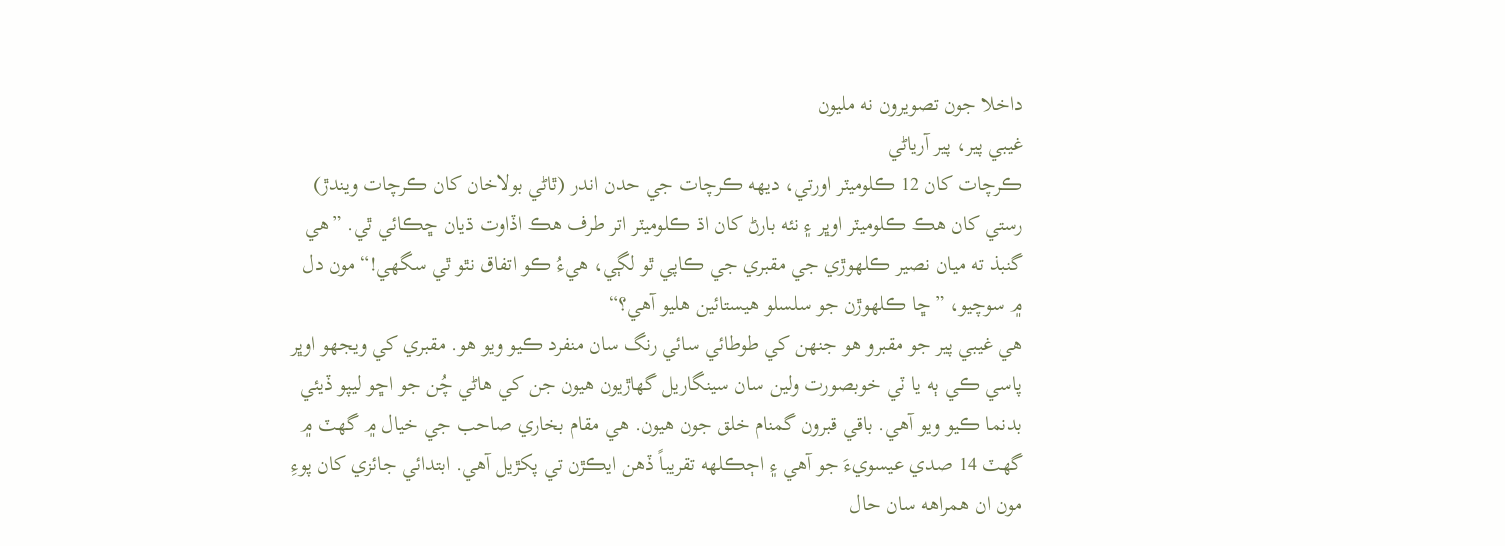داخلا جون تصويرون نه مليون
غيبي پير، پير آرياڻي
ڪرچات کان 12 ڪلوميٽر اورتي، ديهه ڪرچات جي حدن اندر (ٿاڻي بولاخان کان ڪرچات ويندڙ) رستي کان هڪ ڪلوميٽر اوڀر ۽ نئه بارڻ کان اڌ ڪلوميٽر اتر طرف هڪ اڏاوت ڌيان ڇڪائي ٿي. ”هي گنبذ ته ميان نصير ڪلهوڙي جي مقبري جي ڪاپي ٿو لڳي، هيءُ ڪو اتفاق نٿو ٿي سگهي!“ مون دل ۾ سوچيو، ”ڇا ڪلهوڙن جو سلسلو هيستائين هليو آهي؟“
هي غيبي پير جو مقبرو هو جنهن کي طوطائي سائي رنگ سان منفرد ڪيو ويو هو. مقبري کي ويجهو اوڀر پاسي ڪي ٻه يا ٽي خوبصورت ولين سان سينگاريل گهاڙيون هيون جن کي هاڻي چُن جو اڇو ليپو ڏيئي بدنما ڪيو ويو آهي. باقي قبرون گمنام خلق جون هيون. هي مقام بخاري صاحب جي خيال ۾ گهٽ ۾ گهٽ 14 صدي عيسويءَ جو آهي ۽ اڄڪلهه تقريباً ڏهن ايڪڙن تي پکڙيل آهي. ابتدائي جائزي کان پوءِ مون ان همراهه سان حال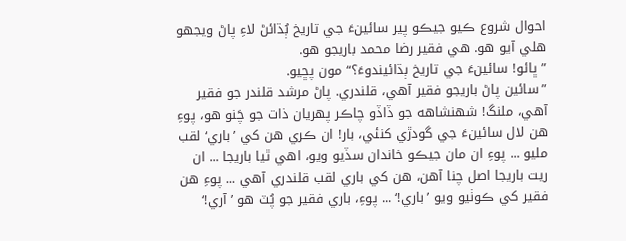احوال شروع ڪيو جيڪو پير سائينءَ جي تاريخ ٻُڌائڻ لاءِ پاڻ ويجهو هلي آيو هو. هي فقير رضا محمد باريجو هو.
”ڀائو! سائينءَ جي تاريخ ٻڌائيندوءَ؟“ مون پڇيو.
”سائين پاڻ باريجو فقير آهي، قلندري. پاڻ مرشد قلندر جو فقير آهي، ملنگ! شهنشاهه جو ڏاڏو چاڪر پهريان ذات جو چَنو هو، پوءِ هن لال سائينءَ جي گودڙي کنئي، بار! ان ڪري هن کي ’باري‘ لقب مليو ... پوءِ ان مان جيڪو خاندان سڏيو ويو، اهي ٿيا باريجا ... ان ريت باريجا اصل چنا آهن، هن کي باري لقب قلندري آهي ... پوءِ هن فقير کي ڪوٺيو ويو ’باري!‘ ... پوءِ، باري فقير جو پُٽ هو ’آري!‘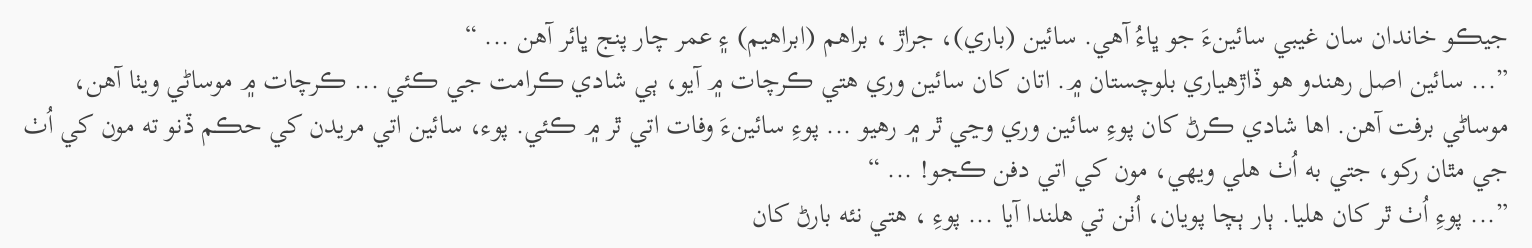جيڪو خاندان سان غيبي سائينءَ جو ڀاءُ آهي. سائين (باري)، جراڙ ، براهم (ابراهيم) ۽ عمر چار پنج ڀائر آهن ... “
”... سائين اصل رهندو هو ڏاڙهياري بلوچستان ۾. اتان کان سائين وري هتي ڪرچات ۾ آيو، ٻي شادي ڪرامت جي ڪئي ... ڪرچات ۾ موساڻي ويٺا آهن، موساڻي برفت آهن. اها شادي ڪرڻ کان پوءِ سائين وري وڃي ٿر ۾ رهيو ... پوءِ سائينءَ وفات اتي ٿر ۾ ڪئي. پوء، سائين اتي مريدن کي حڪم ڏنو ته مون کي اُٺ جي مٿان رکو، جتي به اُٺ هلي ويهي، مون کي اتي دفن ڪجو! ... “
”... پوءِ اُٺ ٿر کان هليا. ٻار ٻچا پويان، اُٺن تي هلندا آيا ... پوءِ ، هتي نئه بارڻ کان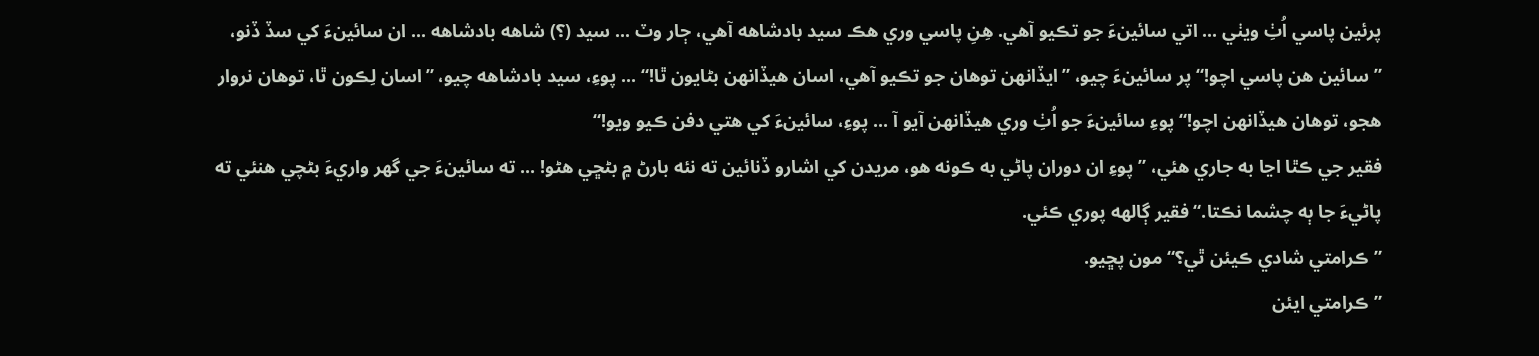پرئين پاسي اُٺِ ويٺي ... اتي سائينءَ جو تڪيو آهي. هِنِ پاسي وري هڪ سيد بادشاهه آهي، ڄار وٽ ... سيد (؟) شاهه بادشاهه ... ان سائينءَ کي سڏ ڏنو، ”سائين هن پاسي اچو!“ پر سائينءَ چيو، ”ايڏانهن توهان جو تڪيو آهي، اسان هيڏانهن بڻايون ٿا!“ ... پوءِ، سيد بادشاهه چيو، ”اسان لِڪون ٿا، توهان نروار هجو، توهان هيڏانهن اچو!“ پوءِ سائينءَ جو اُٺِ وري هيڏانهن آيو آ ... پوءِ، سائينءَ کي هتي دفن ڪيو ويو!“
فقير جي ڪٿا اڃا به جاري هئي، ”پوءِ ان دوران پاڻي به ڪونه هو، مريدن کي اشارو ڏنائين ته نئه بارڻ ۾ بڻڇي هڻو! ... ته سائينءَ جي گهر واريءَ بڻچي هنئي ته پاڻيءَ جا ٻه چشما نڪتا.“ فقير ڳالهه پوري ڪئي.
”ڪرامتي شادي ڪيئن ٿي؟“ مون پڇيو.
”ڪرامتي ايئن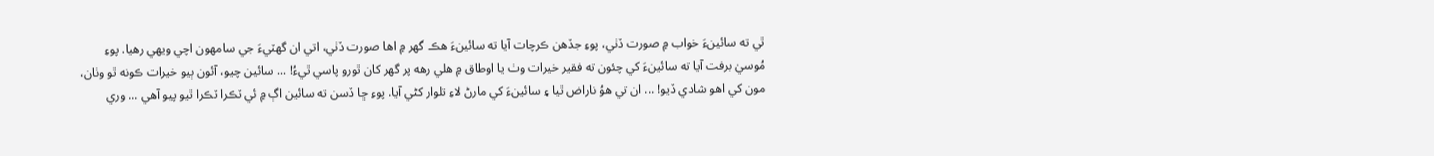ٿي ته سائينءَ خواب ۾ صورت ڏٺي، پوءِ جڏهن ڪرچات آيا ته سائينءَ هڪ گهر ۾ اها صورت ڏٺي، اتي ان گهٽيءَ جي سامهون اچي ويهي رهيا. پوءِ مُوسيٰ برفت آيا ته سائينءَ کي چئون ته فقير خيرات وٺ يا اوطاق ۾ هلي رهه پر گهر کان ٿورو پاسي ٿيءُ! ... سائين چيو، آئون ٻيو خيرات ڪونه ٿو وٺان، مون کي اهو شادي ڏيو! ... ان تي هوُ ناراض ٿيا ۽ سائينءَ کي مارڻ لاءِ تلوار کڻي آيا. پوءِ ڇا ڏسن ته سائين اڳ ۾ ئي ٽڪرا ٽڪرا ٿيو پيو آهي ... وري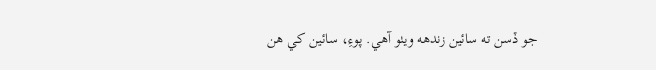جو ڏسن ته سائين زندهه ويٺو آهي. پوءِ، سائين کي هن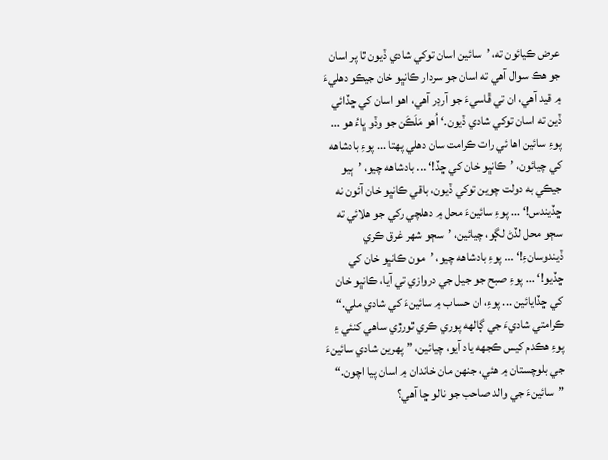عرض ڪيائون ته، ’سائين اسان توکي شادي ڏيون ٿا پر اسان جو هڪ سوال آهي ته اسان جو سردار ڪانڀو خان جيڪو دهليءَ ۾ قيد آهي، ان تي ڦاسيءَ جو آرڊر آهي، اهو اسان کي ڇڏائي ڏين ته اسان توکي شادي ڏيون.‘ اُهو مَلَڪَن جو وڏو ڀاءُ هو ... پوءِ سائين اها ئي رات ڪرامت سان دهلي پهتا ... پوءِ بادشاهه کي چيائون، ’ڪانڀو خان کي ڇڏ!‘ ... بادشاهه چيو، ’ٻيو جيڪي به دولت چوين توکي ڏيون، باقي ڪانڀو خان آئون نه ڇڏيندس!‘ ... پوءِ سائينءَ محل ۾ دهلچي رکي جو هلائي ته سڄو محل لڏڻ لڳو، چيائين، ’سڄو شهر غرق ڪري ڏيندوسانءِ!‘ ... پوءِ بادشاهه چيو، ’مون ڪانڀو خان کي ڇڏيو!‘ ... پوءِ صبح جو جيل جي دروازي تي آيا، ڪانڀو خان کي ڇڏايائين ... پوءِ، ان حساب ۾ سائينءَ کي شادي ملي.“ ڪرامتي شاديءَ جي ڳالهه پوري ڪري ٿورڙي ساهي کنئي ۽ پوءِ هڪدم کيس ڪجهه ياد آيو، چيائين، ”پهرين شادي سائينءَ جي بلوچستان ۾ هئي، جنهن مان خاندان ۾ اسان پيا اچون.“
”سائينءَ جي والد صاحب جو نالو ڇا آهي؟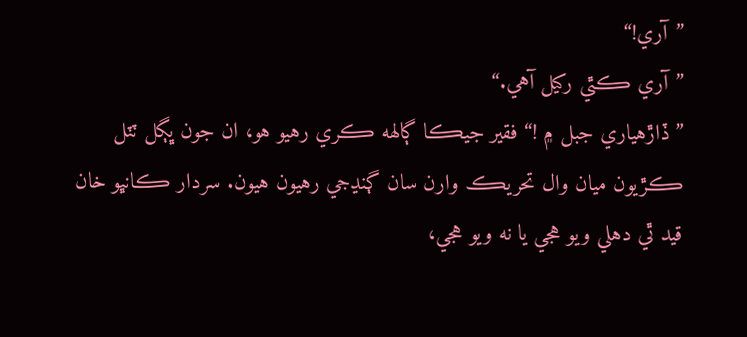”آري!“
”آري ڪٿي رکيل آهي.“
”ڏاڙهياري جبل ۾ !“ فقير جيڪا ڳالهه ڪري رهيو هو، ان جون ڀڳل ٽٽل ڪڙيون ميان وال تحريڪ وارن سان ڳنڍجي رهيون هيون. سردار ڪانڀو خان قيد ٿي دهلي ويو هجي يا نه ويو هجي،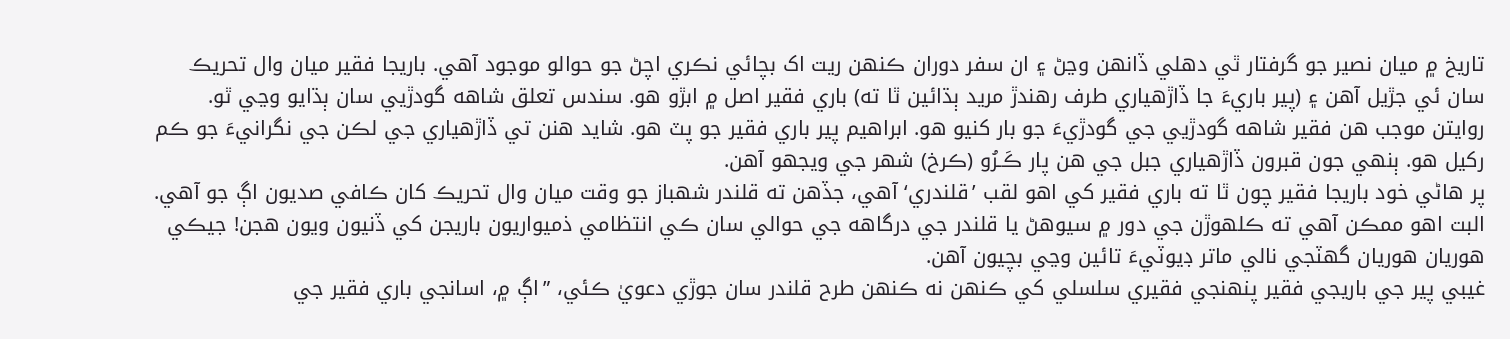تاريخ ۾ ميان نصير جو گرفتار ٿي دهلي ڏانهن وڃڻ ۽ ان سفر دوران ڪنهن ريت اک بچائي نڪري اچڻ جو حوالو موجود آهي. باريجا فقير ميان وال تحريڪ سان ئي جڙيل آهن ۽ (پير باريءَ جا ڏاڙهياري طرف رهندڙ مريد ٻڌائين ٿا ته) باري فقير اصل ۾ ابڙو هو. سندس تعلق شاهه گودڙيي سان ٻڌايو وڃي ٿو. روايتن موجب هن فقير شاهه گودڙيي جي گودڙيءَ جو بار کنيو هو. ابراهيم پير باري فقير جو پٽ هو. شايد هنن تي ڏاڙهياري جي لڪن جي نگرانيءَ جو ڪم رکيل هو. ٻنهي جون قبرون ڏاڙهياري جبل جي هن پار ڪَـرُو (ڪرخ) شهر جي ويجهو آهن.
پر هاڻي خود باريجا فقير چون ٿا ته باري فقير کي اهو لقب ’قلندري‘ آهي، جڏهن ته قلندر شهباز جو وقت ميان وال تحريڪ کان ڪافي صديون اڳ جو آهي. البت اهو ممڪن آهي ته ڪلهوڙن جي دور ۾ سيوهڻ يا قلندر جي درگاهه جي حوالي سان ڪي انتظامي ذميواريون باريجن کي ڏنيون ويون هجن! جيڪي هوريان هوريان گهٽجي نالي ماتر ڊيوٽيءَ تائين وڃي بچيون آهن.
غيبي پير جي باريجي فقير پنهنجي فقيري سلسلي کي ڪنهن نه ڪنهن طرح قلندر سان جوڙي دعويٰ ڪئي، ”اڳ ۾، اسانجي باري فقير جي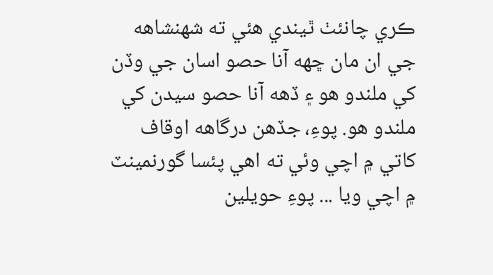ڪري چانئٺ ٿيندي هئي ته شهنشاهه جي ان مان ڇهه آنا حصو اسان جي وڏن کي ملندو هو ۽ ڏهه آنا حصو سيدن کي ملندو هو. پوءِ، جڏهن درگاهه اوقاف کاتي ۾ اچي وئي ته اهي پئسا گورنمينٽ ۾ اچي ويا ... پوءِ حويلين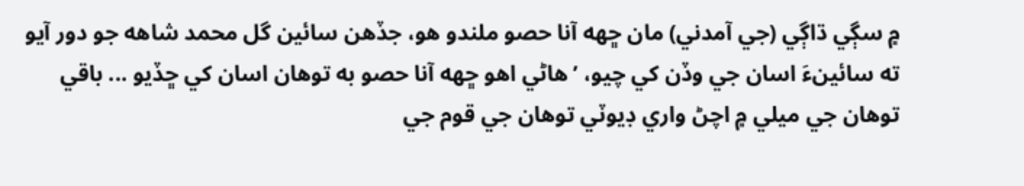۾ سڳي ڌاڳي (جي آمدني) مان ڇهه آنا حصو ملندو هو، جڏهن سائين گل محمد شاهه جو دور آيو ته سائينءَ اسان جي وڏن کي چيو، ’هاڻي اهو ڇهه آنا حصو به توهان اسان کي ڇڏيو ... باقي توهان جي ميلي ۾ اچڻ واري ڊيوٽي توهان جي قوم جي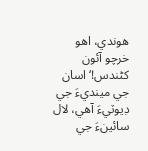هوندي، اهو خرچو آئون کڻندس!‘ اسان جي مينديءَ جي ڊيوٽيءَ آهي، لال سائينءَ جي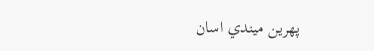پهرين ميندي اسان